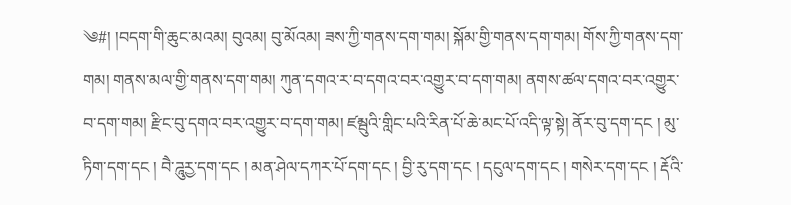༄#། །བདག་གི་ཆུང་མའམ། བུའམ། བུ་མོའམ། ཟས་ཀྱི་གནས་དག་གམ། སྐོམ་གྱི་གནས་དག་གམ། གོས་ཀྱི་གནས་དག་གམ། གནས་མལ་གྱི་གནས་དག་གམ། ཀུན་དགའ་ར་བ་དགའ་བར་འགྱུར་བ་དག་གམ། ནགས་ཚལ་དགའ་བར་འགྱུར་བ་དག་གམ། རྫིང་བུ་དགའ་བར་འགྱུར་བ་དག་གམ། ཛམྦུའི་གླིང་པའི་རིན་པོ་ཆེ་མང་པོ་འདི་ལྟ་སྟེ། ནོར་བུ་དག་དང ། མུ་ཏིག་དག་དང ། བཻ་ཌཱུརྱ་དག་དང ། མན་ཤེལ་དཀར་པོ་དག་དང ། བྱི་རུ་དག་དང ། དངུལ་དག་དང ། གསེར་དག་དང ། རྡོའི་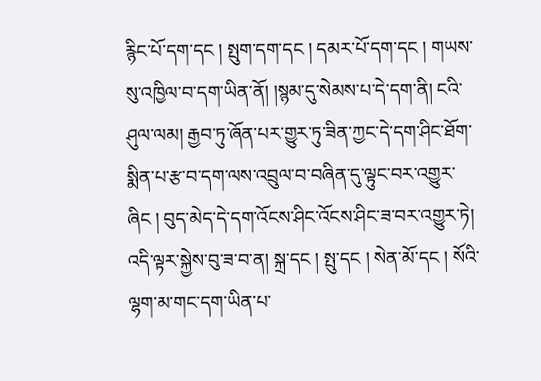རྙིང་པོ་དག་དང ། སྤུག་དག་དང ། དམར་པོ་དག་དང ། གཡས་སུ་འཁྱིལ་བ་དག་ཡིན་ནོ། །སྙམ་དུ་སེམས་པ་དེ་དག་ནི། ངའི་ཤུལ་ལམ། རྒྱབ་ཏུ་ཞོན་པར་གྱུར་ཏུ་ཟིན་ཀྱང་དེ་དག་ཤིང་ཐོག་སྨིན་པ་རྩ་བ་དག་ལས་འབྲུལ་བ་བཞིན་དུ་ལྟུང་བར་འགྱུར་ཞིང ། བུད་མེད་དེ་དག་འོངས་ཤིང་འོངས་ཤིང་ཟ་བར་འགྱུར་ཏེ། འདི་ལྟར་སྐྱེས་བུ་ཟ་བ་ན། སྐྲ་དང ། སྤུ་དང ། སེན་མོ་དང ། སོའི་ལྷག་མ་གང་དག་ཡིན་པ་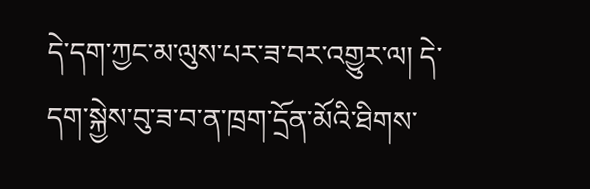དེ་དག་ཀྱང་མ་ལུས་པར་ཟ་བར་འགྱུར་ལ། དེ་དག་སྐྱེས་བུ་ཟ་བ་ན་ཁྲག་དྲོན་མོའི་ཐིགས་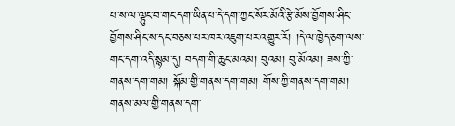པ་ས་ལ་ལྟུང་བ་གང་དག་ཡིན་པ་དེ་དག་ཀྱང་སོར་མོའི་རྩེ་མོས་བྱོགས་ཤིང་བྱོགས་ཤིང་ས་དང་བཅས་པར་ཁར་འཇུག་པར་འགྱུར་རོ། །དེ་ལ་ཁྱེད་ཅག་ལས་གང་དག་འདི་སྙམ་དུ། བདག་གི་ཆུང་མའམ། བུའམ། བུ་མོའམ། ཟས་ཀྱི་གནས་དག་གམ། སྐོམ་གྱི་གནས་དག་གམ། གོས་ཀྱི་གནས་དག་གམ། གནས་མལ་གྱི་གནས་དག་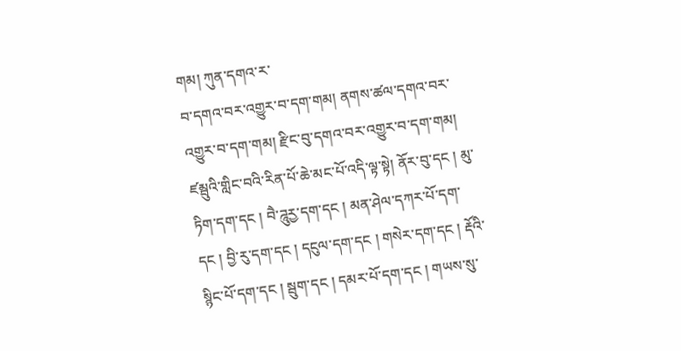གམ། ཀུན་དགའ་ར་
བ་དགའ་བར་འགྱུར་བ་དག་གམ། ནགས་ཚལ་དགའ་བར་འགྱུར་བ་དག་གམ། རྫིང་བུ་དགའ་བར་འགྱུར་བ་དག་གམ། ཛམྦུའི་གླིང་བའི་རིན་པོ་ཆེ་མང་པོ་འདི་ལྟ་སྟེ། ནོར་བུ་དང ། མུ་ཏིག་དག་དང ། བཻ་ཌཱུརྱ་དག་དང ། མན་ཤེལ་དཀར་པོ་དག་དང ། བྱི་རུ་དག་དང ། དངུལ་དག་དང ། གསེར་དག་དང ། རྡོའི་སྙིང་པོ་དག་དང ། སྦུག་དང ། དམར་པོ་དག་དང ། གཡས་སུ་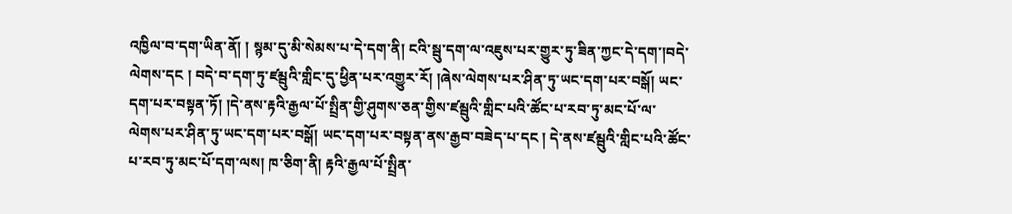འཁྱིལ་བ་དག་ཡིན་ནོ། ། སྙམ་དུ་མི་སེམས་པ་དེ་དག་ནི། ངའི་སྦུ་དག་ལ་འཇུས་པར་གྱུར་ཏུ་ཟིན་ཀྱང་དེ་དག་།བདེ་ལེགས་དང ། བདེ་བ་དག་ཏུ་ཛམྦུའི་གླིང་དུ་ཕྱིན་པར་འགྱུར་རོ། །ཞེས་ལེགས་པར་ཤིན་ཏུ་ཡང་དག་པར་བསྒོ། ཡང་དག་པར་བསྟན་ཏོ། །དེ་ནས་རྟའི་རྒྱལ་པོ་སྤྲིན་གྱི་ཤུགས་ཅན་གྱིས་ཛམྦུའི་གླིང་པའི་ཚོང་པ་རབ་ཏུ་མང་པོ་ལ་ལེགས་པར་ཤིན་ཏུ་ཡང་དག་པར་བསྒོ། ཡང་དག་པར་བསྟན་ནས་རྒྱབ་བཟེད་པ་དང ། དེ་ནས་ཛམྦུའི་གླིང་པའི་ཚོང་པ་རབ་ཏུ་མང་པོ་དག་ལས། ཁ་ཅིག་ནི། རྟའི་རྒྱལ་པོ་སྤྲིན་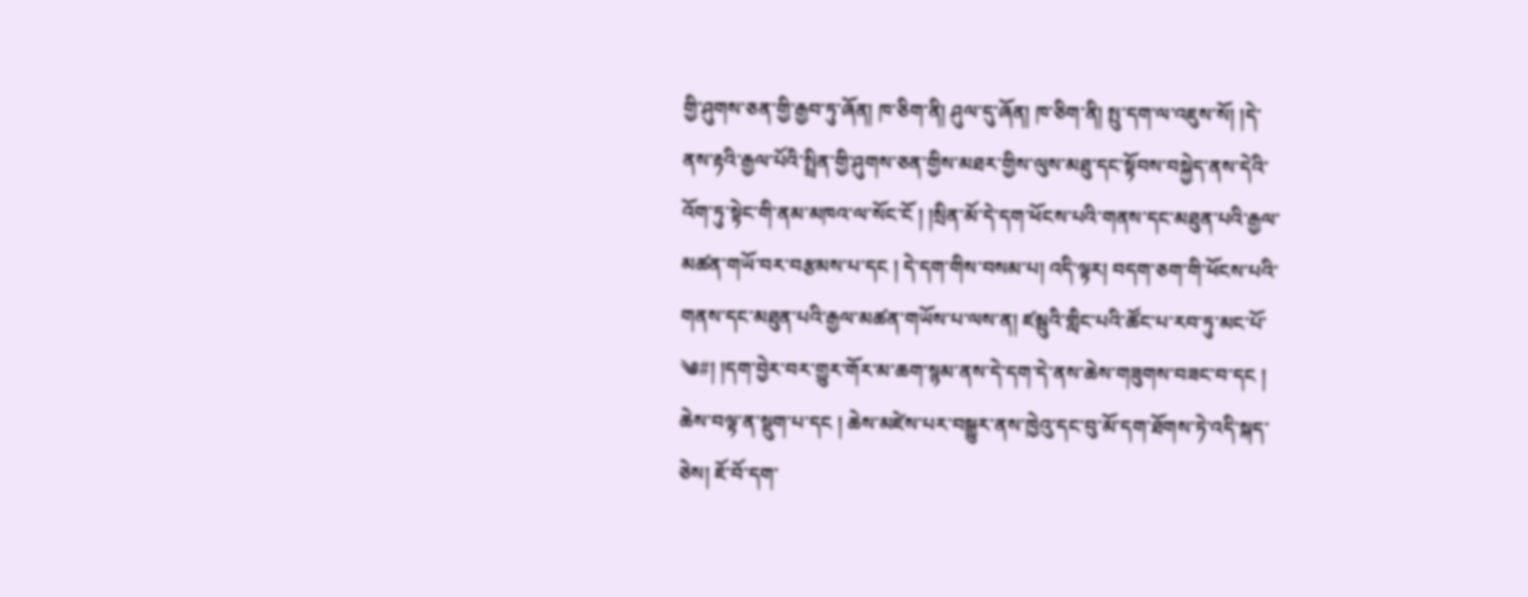གྱི་ཤུགས་ཅན་གྱི་རྒྱབ་ཏུ་ཞོན། ཁ་ཅིག་ནི། ཤུལ་དུ་ཞོན། ཁ་ཅིག་ནི། སྤུ་དག་ལ་འཇུས་སོ། །དེ་ནས་རྟའི་རྒྱལ་པོའི་སྤྲིན་གྱི་ཤུགས་ཅན་གྱིས་མཐར་གྱིས་ལུས་མཐུ་དང་སྟོབས་བསྐྱེད་ནས་དེའི་འོག་ཏུ་སྟེང་གི་ནམ་མཁའ་ལ་སོང་ངོ ། །སྲིན་མོ་དེ་དག་ཕོངས་པའི་གནས་དང་མཐུན་པའི་རྒྱལ་མཚན་གཡོ་བར་བརྩམས་པ་དང ། དེ་དག་གིས་བསམ་པ། འདི་ལྟར། བདག་ཅག་གི་ཕོངས་པའི་གནས་དང་མཐུན་པའི་རྒྱལ་མཚན་གཡོས་པ་ལས་ན། ཛམྦུའི་གླིང་པའི་ཚོང་པ་རབ་ཏུ་མང་པོ་
༄#། །དག་བྱེར་བར་གྱུར་གོར་མ་ཆག་སྙམ་ནས་དེ་དག་དེ་ནས་ཆེས་གཟུགས་བཟང་བ་དང ། ཆེས་བལྟ་ན་སྡུག་པ་དང ། ཆེས་མཛེས་པར་བསྒྱུར་ནས་ཁྱེའུ་དང་བུ་མོ་དག་ཐོགས་ཏེ་འདི་སྐད་ཅེས། ཇོ་བོ་དག་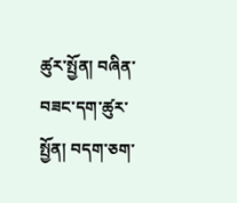ཚུར་སྤྱོན། བཞིན་བཟང་དག་ཚུར་སྤྱོན། བདག་ཅག་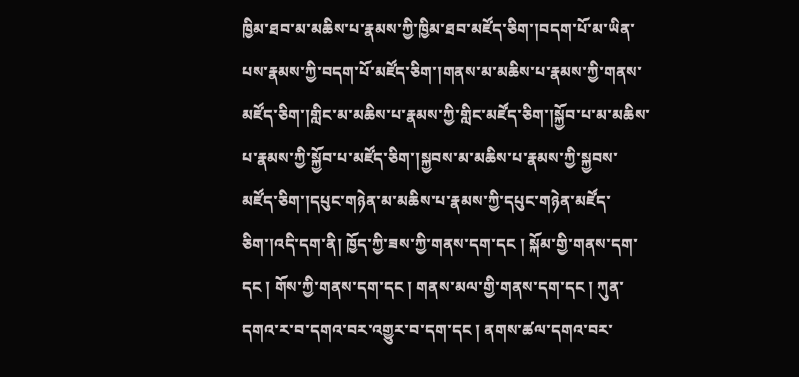ཁྱིམ་ཐབ་མ་མཆིས་པ་རྣམས་ཀྱི་ཁྱིམ་ཐབ་མཛོད་ཅིག་།བདག་པོ་མ་ཡིན་པས་རྣམས་ཀྱི་བདག་པོ་མཛོད་ཅིག་།གནས་མ་མཆིས་པ་རྣམས་ཀྱི་གནས་མཛོད་ཅིག་།གླིང་མ་མཆིས་པ་རྣམས་ཀྱི་གླིང་མཛོད་ཅིག་།སྐྱོབ་པ་མ་མཆིས་པ་རྣམས་ཀྱི་སྐྱོབ་པ་མཛོད་ཅིག་།སྐྱབས་མ་མཆིས་པ་རྣམས་ཀྱི་སྐྱབས་མཛོད་ཅིག་།དཔུང་གཉེན་མ་མཆིས་པ་རྣམས་ཀྱི་དཔུང་གཉེན་མཛོད་ཅིག་།འདི་དག་ནི། ཁྱོད་ཀྱི་ཟས་ཀྱི་གནས་དག་དང ། སྐོམ་གྱི་གནས་དག་དང ། གོས་ཀྱི་གནས་དག་དང ། གནས་མལ་གྱི་གནས་དག་དང ། ཀུན་དགའ་ར་བ་དགའ་བར་འགྱུར་བ་དག་དང ། ནགས་ཚལ་དགའ་བར་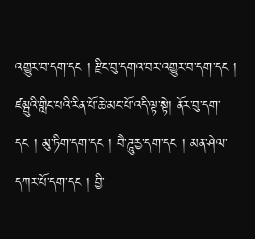འགྱུར་བ་དག་དང ། རྫིང་བུ་དགའ་བར་འགྱུར་བ་དག་དང ། ཛམྦུའི་གླིང་པའི་རིན་པོ་ཆེ་མང་པོ་འདི་ལྟ་སྟེ། ནོར་བུ་དག་དང ། མུ་ཏིག་དག་དང ། བཻ་ཌཱུརྱ་དག་དང ། མན་ཤེལ་དཀར་པོ་དག་དང ། བྱི་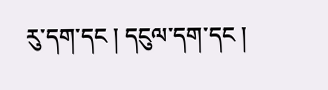རུ་དག་དང ། དངུལ་དག་དང །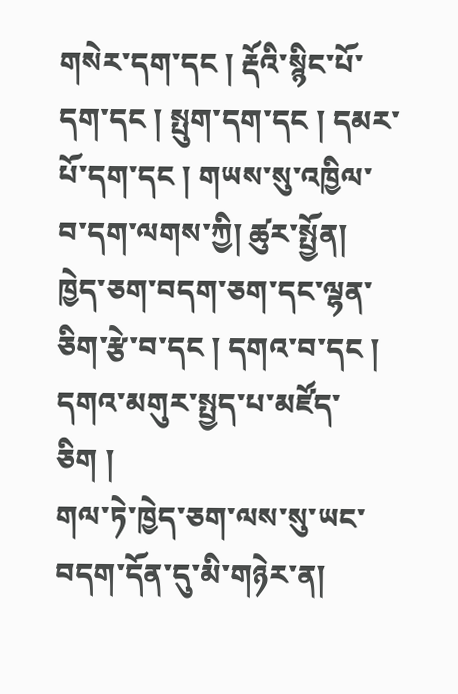གསེར་དག་དང ། རྡོའི་སྙིང་པོ་དག་དང ། སྤུག་དག་དང ། དམར་པོ་དག་དང ། གཡས་སུ་འཁྱིལ་བ་དག་ལགས་ཀྱི། ཚུར་སྤྱོན། ཁྱེད་ཅག་བདག་ཅག་དང་ལྷན་ཅིག་རྩེ་བ་དང ། དགའ་བ་དང ། དགའ་མགུར་སྤྱད་པ་མཛོད་ཅིག །
གལ་ཏེ་ཁྱེད་ཅག་ལས་སུ་ཡང་བདག་དོན་དུ་མི་གཉེར་ན།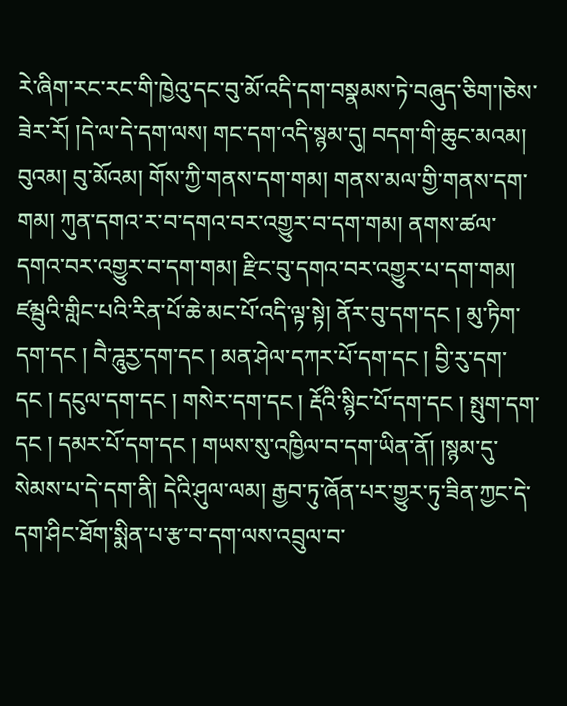རེ་ཞིག་རང་རང་གི་ཁྱེའུ་དང་བུ་མོ་འདི་དག་བསྣམས་ཏེ་བཞུད་ཅིག་།ཅེས་ཟེར་རོ། །དེ་ལ་དེ་དག་ལས། གང་དག་འདི་སྙམ་དུ། བདག་གི་ཆུང་མའམ། བུའམ། བུ་མོའམ། གོས་ཀྱི་གནས་དག་གམ། གནས་མལ་གྱི་གནས་དག་གམ། ཀུན་དགའ་ར་བ་དགའ་བར་འགྱུར་བ་དག་གམ། ནགས་ཚལ་དགའ་བར་འགྱུར་བ་དག་གམ། རྫིང་བུ་དགའ་བར་འགྱུར་པ་དག་གམ། ཛམྦུའི་གླིང་པའི་རིན་པོ་ཆེ་མང་པོ་འདི་ལྟ་སྟེ། ནོར་བུ་དག་དང ། མུ་ཏིག་དག་དང ། བཻ་ཌཱུརྱ་དག་དང ། མན་ཤེལ་དཀར་པོ་དག་དང ། བྱི་རུ་དག་དང ། དངུལ་དག་དང ། གསེར་དག་དང ། རྡོའི་སྙིང་པོ་དག་དང ། སྤུག་དག་དང ། དམར་པོ་དག་དང ། གཡས་སུ་འཁྱིལ་བ་དག་ཡིན་ནོ། །སྙམ་དུ་སེམས་པ་དེ་དག་ནི། དེའི་ཤུལ་ལམ། རྒྱབ་ཏུ་ཞོན་པར་གྱུར་ཏུ་ཟིན་ཀྱང་དེ་དག་ཤིང་ཐོག་སྨིན་པ་རྩ་བ་དག་ལས་འབྲུལ་བ་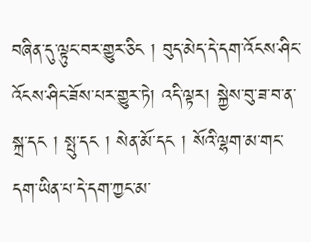བཞིན་དུ་ལྟུང་བར་གྱུར་ཅིང ། བུད་མེད་དེ་དག་འོངས་ཤིང་འོངས་ཤིང་ཟོས་པར་གྱུར་ཏེ། འདི་ལྟར། སྐྱེས་བུ་ཟ་བ་ན་སྐྲ་དང ། སྤུ་དང ། སེན་མོ་དང ། སོའི་ལྷག་མ་གང་དག་ཡིན་པ་དེ་དག་ཀྱང་མ་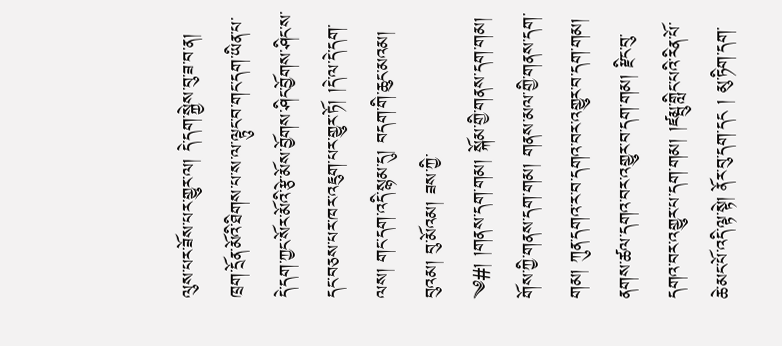ལུས་པར་ཟོས་པར་གྱུར་ལ། དེ་དག་སྐྱེས་བུ་ཟ་བ་ན། ཁྲག་དྲོན་མོའི་ཐིགས་པ་ས་ལ་ལྟུང་བ་གང་དག་ཡིན་པ་དེ་དག་ཀྱང་སོར་མོའི་རྩེ་མོས་བྱོགས་ཤིང་བྱོགས་ཤིང་ས་དང་བཅས་པར་ཁར་འཇུག་པར་གྱུར་ཏོ། །དེ་ལ་དེ་དག་ལས། གང་དག་འདི་སྙམ་དུ། བདག་གི་ཆུང་མའམ། བུའམ། བུ་མོའམ། ཟས་ཀྱི་
༄#། །གནས་དག་གམ། སྐོམ་གྱི་གནས་དག་གམ། གོས་ཀྱི་གནས་དག་གམ། གནས་མལ་གྱི་གནས་དག་གམ། ཀུན་དགའ་ར་བ་དགའ་བར་འགྱུར་བ་དག་གམ། ནགས་ཚལ་དགའ་བར་འགྱུར་བ་དག་གམ། རྫིང་བུ་དགའ་བར་འགྱུར་པ་དག་གམ། །ཛམྦུ་གླིང་པའི་རིན་པོ་ཆེ་མང་པོ་འདི་ལྟ་སྟེ། ནོར་བུ་དག་དང ། མུ་ཏིག་དག་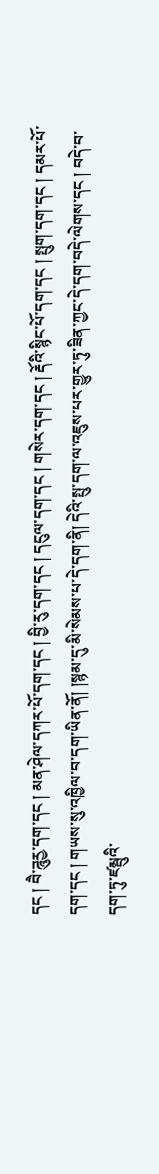དང ། བཻ་ཌཱུརྱ་དག་དང ། མན་ཤེལ་དཀར་པོ་དག་དང ། བྱི་རུ་དག་དང ། དངུལ་དག་དང ། གསེར་དག་དང ། རྡོའི་སྙིང་པོ་དག་དང ། སྤུག་དག་དང ། དམར་པོ་དག་དང ། གཡས་སུ་འཁྱིལ་བ་དག་ཡིན་ནོ། །སྙམ་དུ་མི་སེམས་པ་དེ་དག་ནི། དེའི་སྤུ་དག་ལ་འཇུས་པར་གྱུར་ཏུ་ཟིན་ཀྱང་དེ་དག་བདེ་ལེགས་དང ། བདེ་བ་དག་ཏུ་ཛམྦུའི་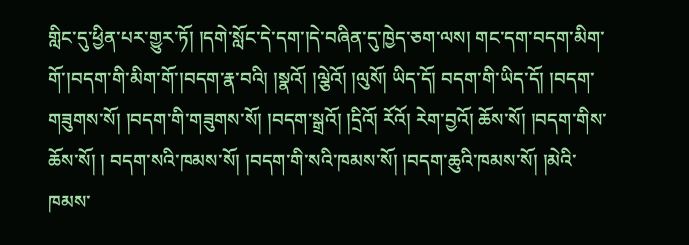གླིང་དུ་ཕྱིན་པར་གྱུར་ཏོ། །དགེ་སློང་དེ་དག་།དེ་བཞིན་དུ་ཁྱེད་ཅག་ལས། གང་དག་བདག་མིག་གོ་།བདག་གི་མིག་གོ་།བདག་རྣ་བའི། །སྣའོ། །ལྕེའོ། །ལུསོ། ཡིད་དོ། བདག་གི་ཡིད་དོ། །བདག་གཟུགས་སོ། །བདག་གི་གཟུགས་སོ། །བདག་སྒྲའོ། །དྲིའོ། རོའོ། རེག་བྱའོ། ཆོས་སོ། །བདག་གིས་ཆོས་སོ། ། བདག་སའི་ཁམས་སོ། །བདག་གི་སའི་ཁམས་སོ། །བདག་ཆུའི་ཁམས་སོ། །མེའི་ཁམས་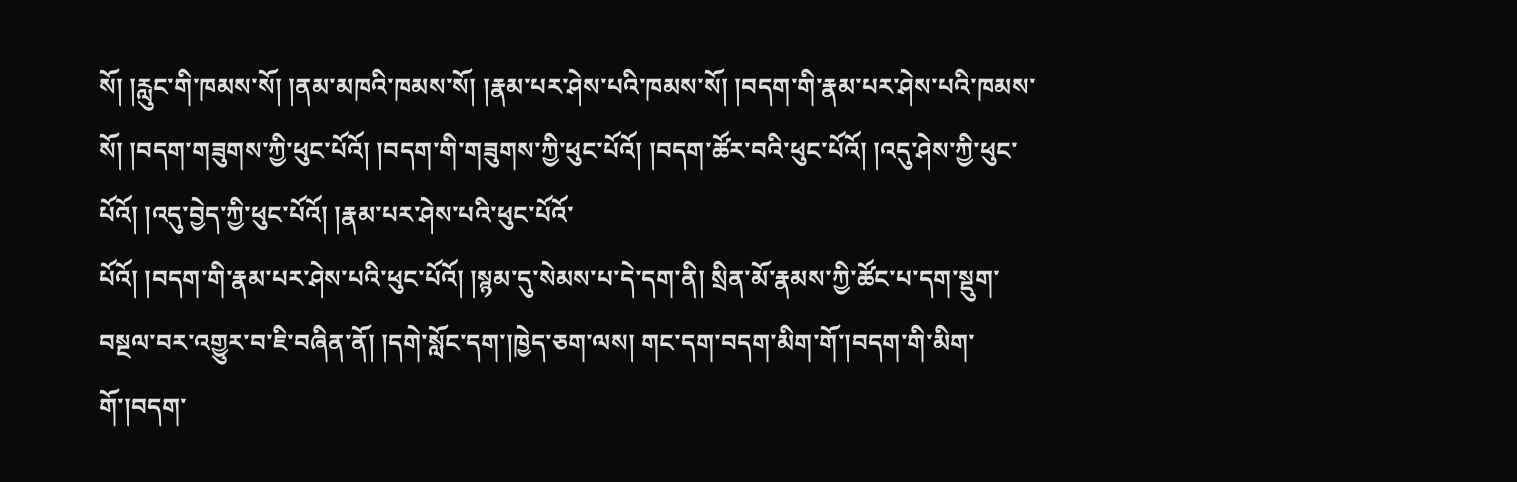སོ། །རླུང་གི་ཁམས་སོ། །ནམ་མཁའི་ཁམས་སོ། །རྣམ་པར་ཤེས་པའི་ཁམས་སོ། །བདག་གི་རྣམ་པར་ཤེས་པའི་ཁམས་སོ། །བདག་གཟུགས་ཀྱི་ཕུང་པོའོ། །བདག་གི་གཟུགས་ཀྱི་ཕུང་པོའོ། །བདག་ཚོར་བའི་ཕུང་པོའོ། །འདུ་ཤེས་ཀྱི་ཕུང་པོའོ། །འདུ་བྱེད་ཀྱི་ཕུང་པོའོ། །རྣམ་པར་ཤེས་པའི་ཕུང་པོའོ་
པོའོ། །བདག་གི་རྣམ་པར་ཤེས་པའི་ཕུང་པོའོ། །སྙམ་དུ་སེམས་པ་དེ་དག་ནི། སྲིན་མོ་རྣམས་ཀྱི་ཚོང་པ་དག་སྡུག་བསྔལ་བར་འགྱུར་བ་ཇི་བཞིན་ནོ། །དགེ་སློང་དག་།ཁྱེད་ཅག་ལས། གང་དག་བདག་མིག་གོ་།བདག་གི་མིག་གོ་།བདག་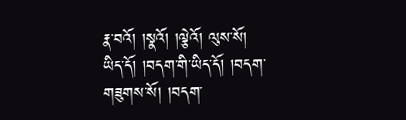རྣ་བའོ། །སྣའོ། །ལྕེའོ། ལུས་སོ། ཡིད་དོ། །བདག་གི་ཡིད་དོ། །བདག་གཟུགས་སོ། །བདག་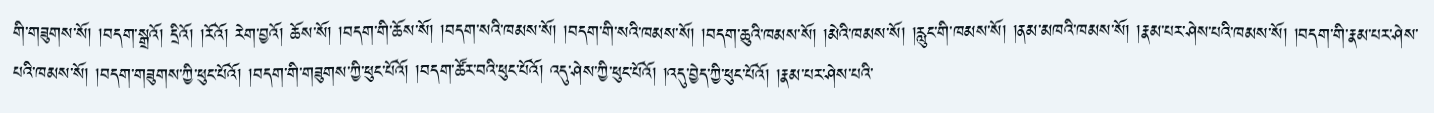གི་གཟུགས་སོ། །བདག་སྒྲའོ། དྲིའོ། །རོའོ། རེག་བྱའོ། ཆོས་སོ། །བདག་གི་ཆོས་སོ། །བདག་སའི་ཁམས་སོ། །བདག་གི་སའི་ཁམས་སོ། །བདག་ཆུའི་ཁམས་སོ། །མེའི་ཁམས་སོ། །རླུང་གི་ཁམས་སོ། །ནམ་མཁའི་ཁམས་སོ། །རྣམ་པར་ཤེས་པའི་ཁམས་སོ། །བདག་གི་རྣམ་པར་ཤེས་པའི་ཁམས་སོ། །བདག་གཟུགས་ཀྱི་ཕུང་པོའོ། །བདག་གི་གཟུགས་ཀྱི་ཕུང་པོའོ། །བདག་ཚོར་བའི་ཕུང་པོའོ། འདུ་ཤེས་ཀྱི་ཕུང་པོའོ། །འདུ་བྱེད་ཀྱི་ཕུང་པོའོ། །རྣམ་པར་ཤེས་པའི་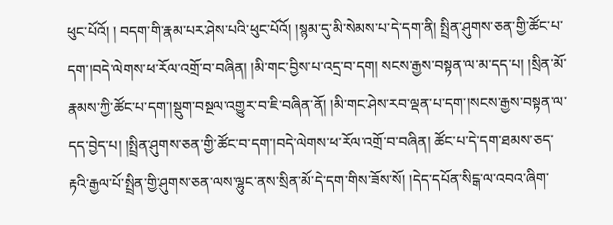ཕུང་པོའོ། ། བདག་གི་རྣམ་པར་ཤེས་པའི་ཕུང་པོའོ། །སྙམ་དུ་མི་སེམས་པ་དེ་དག་ནི། སྤྲིན་ཤུགས་ཅན་གྱི་ཚོང་པ་དག་།བདེ་ལེགས་ཕ་རོལ་འགྲོ་བ་བཞིན། །མི་གང་བྱིས་པ་འདྲ་བ་དག། སངས་རྒྱས་བསྟན་ལ་མ་དད་པ། །སྲིན་མོ་རྣམས་ཀྱི་ཚོང་པ་དག་།སྡུག་བསྔལ་འགྱུར་བ་ཇི་བཞིན་ནོ། །མི་གང་ཤེས་རབ་ལྡན་པ་དག་།སངས་རྒྱས་བསྟན་ལ་དད་བྱེད་པ། །སྤྲིན་ཤུགས་ཅན་གྱི་ཚོང་བ་དག་།བདེ་ལེགས་ཕ་རོལ་འགྲོ་བ་བཞིན། ཚོང་པ་དེ་དག་ཐམས་ཅད་རྟའི་རྒྱལ་པོ་སྤྲིན་གྱི་ཤུགས་ཅན་ལས་ལྷུང་ནས་སྲིན་མོ་དེ་དག་གིས་ཟོས་སོ། །དེད་དཔོན་སིངྒ་ལ་འབའ་ཞིག་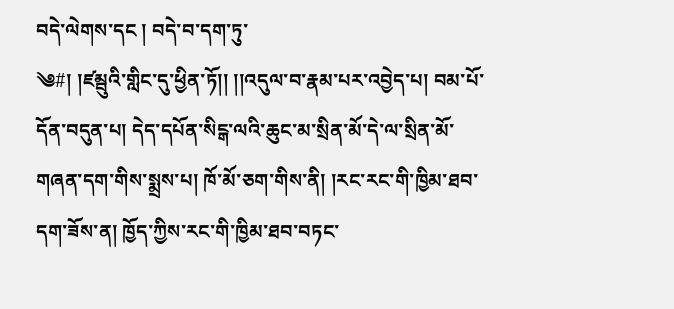བདེ་ལེགས་དང ། བདེ་བ་དག་ཏུ་
༄#། །ཛམྦུའི་གླིང་དུ་ཕྱིན་ཏོ།། །།འདུལ་བ་རྣམ་པར་འབྱེད་པ། བམ་པོ་དོན་བདུན་པ། དེད་དཔོན་སིངྒ་ལའི་ཆུང་མ་སྲིན་མོ་དེ་ལ་སྲིན་མོ་གཞན་དག་གིས་སྨྲས་པ། ཁོ་མོ་ཅག་གིས་ནི། །རང་རང་གི་ཁྱིམ་ཐབ་དག་ཟོས་ན། ཁྱོད་ཀྱིས་རང་གི་ཁྱིམ་ཐབ་བཏང་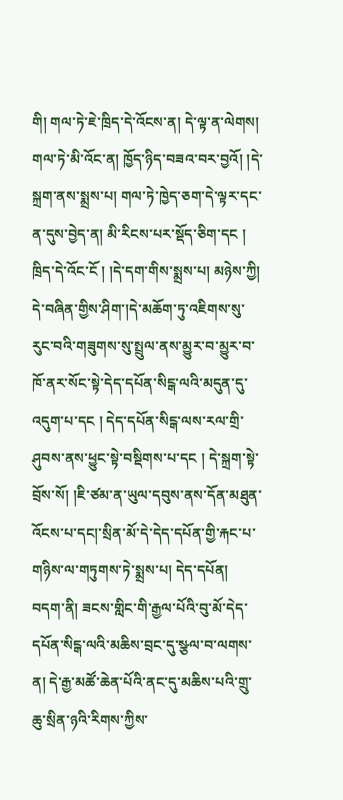གི། གལ་ཏེ་ཇེ་ཁྲིད་དེ་འོངས་ན། དེ་ལྟ་ན་ལེགས། གལ་ཏེ་མི་འོང་ན། ཁྱོད་ཉིད་བཟའ་བར་བྱའོ། །དེ་སྐྲག་ནས་སྨྲས་པ། གལ་ཏེ་ཁྱེད་ཅག་དེ་ལྟར་དང་ན་དུས་བྱེད་ན། མི་རིངས་པར་སྡོད་ཅིག་དང ། ཁྲིད་དེ་འོང་ངོ ། །དེ་དག་གིས་སྨྲས་པ། མཉེས་ཀྱི། དེ་བཞིན་གྱིས་ཤིག་།དེ་མཆོག་ཏུ་འཇིགས་སུ་རུང་བའི་གཟུགས་སུ་སྤྲུལ་ནས་མྱུར་བ་མྱུར་བ་ཁོ་ནར་སོང་སྟེ་དེད་དཔོན་སིངྒ་ལའི་མདུན་དུ་འདུག་པ་དང ། དེད་དཔོན་སིངྒ་ལས་རལ་གྲི་ཤུབས་ནས་ཕྱུང་སྟེ་བསྡིགས་པ་དང ། དེ་སྐྲག་སྟེ་བྲོས་སོ། །ཇི་ཙམ་ན་ཡུལ་དབུས་ནས་དོན་མཐུན་འོངས་པ་དང།་སྲིན་མོ་དེ་དེད་དཔོན་གྱི་རྐང་པ་གཉིས་ལ་གཏུགས་ཏེ་སྨྲས་པ། དེད་དཔོན། བདག་ནི། ཟངས་གླིང་གི་རྒྱལ་པོའི་བུ་མོ་དེད་དཔོན་སིངྒ་ལའི་མཆིས་བྲང་དུ་སྩལ་བ་ལགས་ན། དེ་རྒྱ་མཚོ་ཆེན་པོའི་ནང་དུ་མཆིས་པའི་གྲུ་ཆུ་སྲིན་ཉའི་རིགས་ཀྱིས་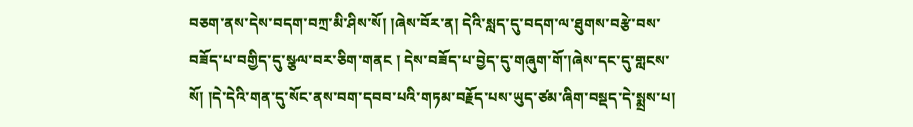བཅག་ནས་དེས་བདག་བཀྲ་མི་ཤིས་སོ། །ཞེས་བོར་ན། དེའི་སླད་དུ་བདག་ལ་ཐུགས་བརྩེ་བས་བཟོད་པ་བགྱིད་དུ་སྩལ་བར་ཅིག་གནང ། དེས་བཟོད་པ་བྱེད་དུ་གཞུག་གོ་།ཞེས་དང་དུ་གླངས་སོ། །དེ་དེའི་གན་དུ་སོང་ནས་བག་དབབ་པའི་གཏམ་བརྗོད་པས་ཡུད་ཙམ་ཞིག་བསྡད་དེ་སྨྲས་པ།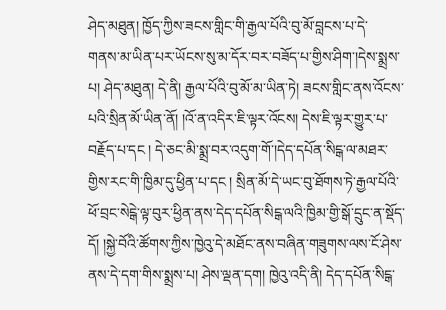ཤེད་མཐུན། ཁྱོད་ཀྱིས་ཟངས་གླིང་གི་རྒྱལ་པོའི་བུ་མོ་བླངས་པ་དེ་
གནས་མ་ཡིན་པར་ཡོངས་སུ་མ་དོར་བར་བཟོད་པ་གྱིས་ཤིག་།དེས་སྨྲས་པ། ཤེད་མཐུན། དེ་ནི། རྒྱལ་པོའི་བུ་མོ་མ་ཡིན་ཏེ། ཟངས་གླིང་ནས་འོངས་པའི་སྲིན་མོ་ཡིན་ནོ། །འོ་ན་འདིར་ཇི་ལྟར་འོངས། དེས་ཇི་ལྟར་གྱུར་པ་བརྗོད་པ་དང ། དེ་ཅང་མི་སྨྲ་བར་འདུག་གོ་།དེད་དཔོན་སིངྒ་ལ་མཐར་གྱིས་རང་གི་ཁྱིམ་དུ་ཕྱིན་པ་དང ། སྲིན་མོ་དེ་ཡང་བུ་ཐོགས་ཏེ་རྒྱལ་པོའི་ཕོ་བྲང་སེངྒེ་ལྟ་བུར་ཕྱིན་ནས་དེད་དཔོན་སིངྒ་ལའི་ཁྱིམ་གྱི་སྒོ་དྲུང་ན་སྡོད་དོ། །སྐྱེ་བོའི་ཚོགས་ཀྱིས་ཁྱེའུ་དེ་མཐོང་ནས་བཞིན་གཟུགས་ལས་ངོ་ཤེས་ནས་དེ་དག་གིས་སྨྲས་པ། ཤེས་ལྡན་དག། ཁྱེའུ་འདི་ནི། དེད་དཔོན་སིངྒ་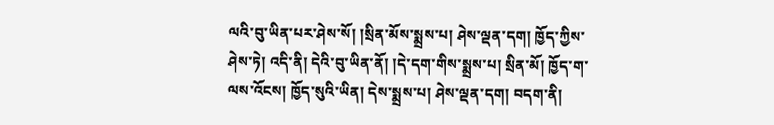ལའི་བུ་ཡིན་པར་ཤེས་སོ། །སྲིན་མོས་སྨྲས་པ། ཤེས་ལྡན་དག། ཁྱོད་ཀྱིས་ཤེས་ཏེ། འདི་ནི། དེའི་བུ་ཡིན་ནོ། །དེ་དག་གིས་སྨྲས་པ། སྲིན་མོ། ཁྱོད་ག་ལས་འོངས། ཁྱོད་སུའི་ཡིན། དེས་སྨྲས་པ། ཤེས་ལྡན་དག། བདག་ནི།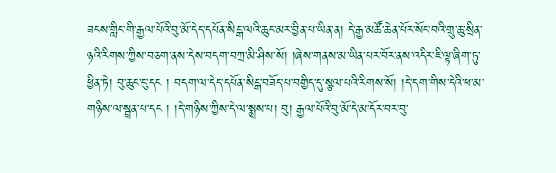ཟངས་གླིང་གི་རྒྱལ་པོའི་བུ་མོ་དེད་དཔོན་སིངྒ་ལའི་ཆུང་མར་བྱིན་པ་ཡིན་ན། དེ་རྒྱ་མཚོ་ཆེན་པོར་སོང་བའི་གྲུ་ཆུ་སྲིན་ཉའི་རིགས་ཀྱིས་བཅག་ནས་དེས་བདག་བཀྲ་མི་ཤིས་སོ། །ཞེས་གནས་མ་ཡིན་པར་བོར་ནས་འདིར་ཇི་ལྟ་ཞིག་ཏུ་ཕྱིན་ཏེ། བུ་ཆུང་ངུ་དང ། བདག་ལ་དེད་དཔོན་སིངྒ་བཟོད་པ་བགྱིད་དུ་སྩལ་པའི་རིགས་སོ། །དེ་དག་གིས་དེའི་ཕ་མ་གཉིས་ལ་སྦྲན་པ་དང ། །དེ་གཉིས་ཀྱིས་དེ་ལ་སྨྲས་པ། བུ། རྒྱལ་པོའི་བུ་མོ་དེ་མ་དོར་བར་བུ་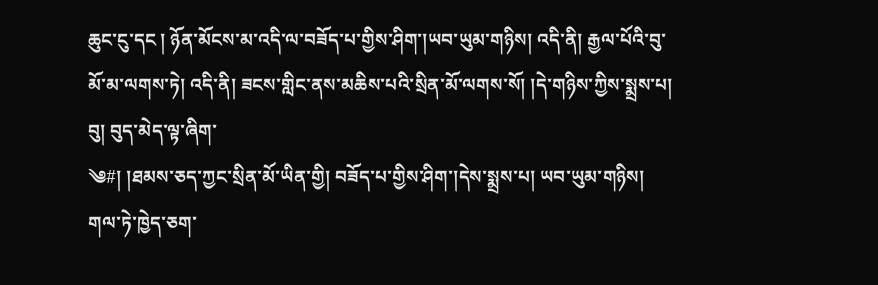ཆུང་ངུ་དང ། ཉོན་མོངས་མ་འདི་ལ་བཟོད་པ་གྱིས་ཤིག་།ཡབ་ཡུམ་གཉིས། འདི་ནི། རྒྱལ་པོའི་བུ་མོ་མ་ལགས་ཏེ། འདི་ནི། ཟངས་གླིང་ནས་མཆིས་པའི་སྲིན་མོ་ལགས་སོ། །དེ་གཉིས་ཀྱིས་སྨྲས་པ། བུ། བུད་མེད་ལྟ་ཞིག་
༄#། །ཐམས་ཅད་ཀྱང་སྲིན་མོ་ཡིན་གྱི། བཟོད་པ་གྱིས་ཤིག་།དེས་སྨྲས་པ། ཡབ་ཡུམ་གཉིས། གལ་ཏེ་ཁྱེད་ཅག་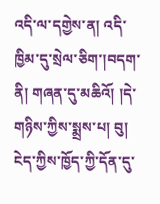འདི་ལ་དགྱེས་ན། འདི་ཁྱིམ་དུ་སྲེལ་ཅིག་།བདག་ནི། གཞན་དུ་མཆིའོ། །དེ་གཉིས་ཀྱིས་སྨྲས་པ། བུ། ངེད་ཀྱིས་ཁྱོད་ཀྱི་དོན་དུ་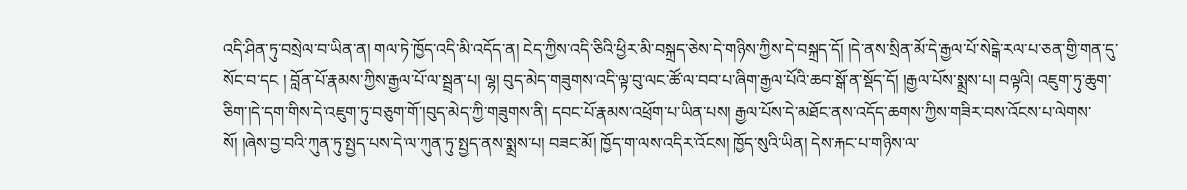འདི་ཤིན་ཏུ་བསྲེལ་བ་ཡིན་ན། གལ་ཏེ་ཁྱོད་འདི་མི་འདོད་ན། ངེད་ཀྱིས་འདི་ཅིའི་ཕྱིར་མི་བསྐྲད་ཅེས་དེ་གཉིས་ཀྱིས་དེ་བསྐྲད་དོ། །དེ་ནས་སྲིན་མོ་དེ་རྒྱལ་པོ་སེངྒེ་རལ་པ་ཅན་གྱི་གན་དུ་སོང་བ་དང ། བློན་པོ་རྣམས་ཀྱིས་རྒྱལ་པོ་ལ་སྦྲན་པ། ལྷ། བུད་མེད་གཟུགས་འདི་ལྟ་བུ་ལང་ཚོ་ལ་བབ་པ་ཞིག་རྒྱལ་པོའི་ཆབ་སྒོ་ན་སྡོད་དོ། །རྒྱལ་པོས་སྨྲས་པ། བལྟའི། འཇུག་ཏུ་ཆུག་ཅིག་།དེ་དག་གིས་དེ་འཇུག་ཏུ་བཅུག་གོ་།བུད་མེད་ཀྱི་གཟུགས་ནི། དབང་པོ་རྣམས་འཕྲོག་པ་ཡིན་པས། རྒྱལ་པོས་དེ་མཐོང་ནས་འདོད་ཆགས་ཀྱིས་གཟིར་བས་འོངས་པ་ལེགས་སོ། །ཞེས་བྱ་བའི་ཀུན་ཏུ་སྤྱད་པས་དེ་ལ་ཀུན་ཏུ་སྤྱད་ནས་སྨྲས་པ། བཟང་མོ། ཁྱོད་ག་ལས་འདིར་འོངས། ཁྱོད་སུའི་ཡིན། དེས་རྐང་པ་གཉིས་ལ་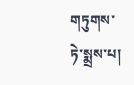གཏུགས་ཏེ་སྨྲས་པ།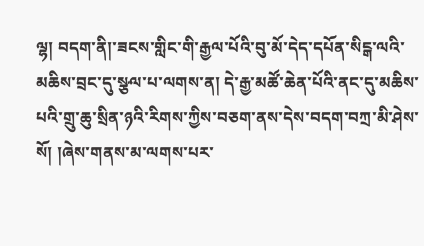ལྷ། བདག་ནི།་ཟངས་གླིང་གི་རྒྱལ་པོའི་བུ་མོ་དེད་དཔོན་སིངྒ་ལའི་མཆིས་བྲང་དུ་སྩལ་པ་ལགས་ན། དེ་རྒྱ་མཚོ་ཆེན་པོའི་ནང་དུ་མཆིས་པའི་གྲུ་ཆུ་སྲིན་ཉའི་རིགས་ཀྱིས་བཅག་ནས་དེས་བདག་བཀྲ་མི་ཤེས་སོ། །ཞེས་གནས་མ་ལགས་པར་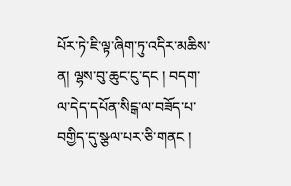པོར་ཏེ་ཇི་ལྟ་ཞིག་ཏུ་འདིར་མཆིས་ན། ལྷས་བུ་ཆུང་ངུ་དང ། བདག་ལ་དེད་དཔོན་སིངྒ་ལ་བཟོད་པ་བགྱིད་དུ་སྩལ་པར་ཅི་གནང །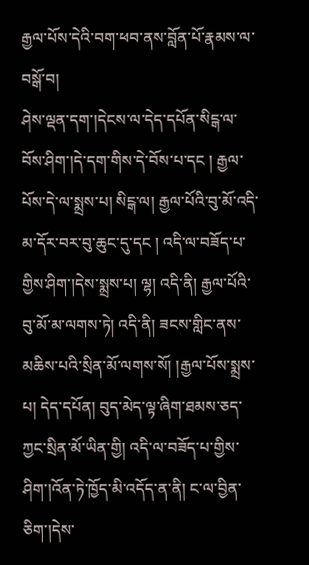རྒྱལ་པོས་དེའི་བག་ཕབ་ནས་བློན་པོ་རྣམས་ལ་བསྒོ་བ།
ཤེས་ལྡན་དག་།དེངས་ལ་དེད་དཔོན་སིངྒ་ལ་བོས་ཤིག་།དེ་དག་གིས་དེ་བོས་པ་དང ། རྒྱལ་པོས་དེ་ལ་སྨྲས་པ། སིངྒ་ལ། རྒྱལ་པོའི་བུ་མོ་འདི་མ་དོར་བར་བུ་ཆུང་དུ་དང ། འདི་ལ་བཟོད་པ་གྱིས་ཤིག་།དེས་སྨྲས་པ། ལྷ། འདི་ནི། རྒྱལ་པོའི་བུ་མོ་མ་ལགས་ཏེ། འདི་ནི། ཟངས་གླིང་ནས་མཆིས་པའི་སྲིན་མོ་ལགས་སོ། །རྒྱལ་པོས་སྨྲས་པ། དེད་དཔོན། བུད་མེད་ལྟ་ཞིག་ཐམས་ཅད་ཀྱང་སྲིན་མོ་ཡིན་གྱི། འདི་ལ་བཟོད་པ་གྱིས་ཤིག་།འོན་ཏེ་ཁྱོད་མི་འདོད་ན་ནི། ང་ལ་བྱིན་ཅིག་།དེས་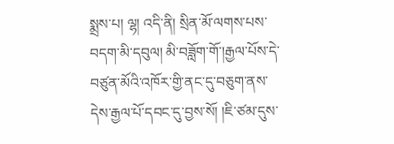སྨྲས་པ། ལྷ། འདི་ནི། སྲིན་མོ་ལགས་པས་བདག་མི་དབུལ། མི་བཟློག་གོ་།རྒྱལ་པོས་དེ་བཙུན་མོའི་འཁོར་གྱི་ནང་དུ་བཅུག་ནས་དེས་རྒྱལ་པོ་དབང་དུ་བྱས་སོ། །ཇི་ཙམ་དུས་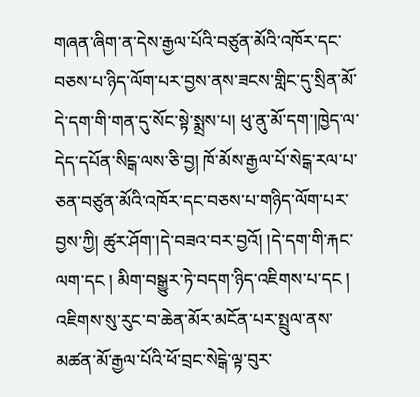གཞན་ཞིག་ན་དེས་རྒྱལ་པོའི་བཙུན་མོའི་འཁོར་དང་བཅས་པ་ཉིད་ལོག་པར་བྱས་ནས་ཟངས་གླིང་དུ་སྲིན་མོ་དེ་དག་གི་གན་དུ་སོང་སྟེ་སྨྲས་པ། ཕུ་ནུ་མོ་དག་།ཁྱེད་ལ་དེད་དཔོན་སིངྒ་ལས་ཅི་བྱ། ཁོ་མོས་རྒྱལ་པོ་སེངྒ་རལ་པ་ཅན་བཙུན་མོའི་འཁོར་དང་བཅས་པ་གཉིད་ལོག་པར་བྱས་ཀྱི། ཚུར་ཤོག་།དེ་བཟའ་བར་བྱའོ། །དེ་དག་གི་རྐང་ལག་དང ། མིག་བསྒྱུར་ཏེ་བདག་ཉིད་འཇིགས་པ་དང ། འཇིགས་སུ་རུང་བ་ཆེན་མོར་མངོན་པར་སྤྲུལ་ནས་མཚན་མོ་རྒྱལ་པོའི་ཕོ་བྲང་སེངྒེ་ལྟ་བུར་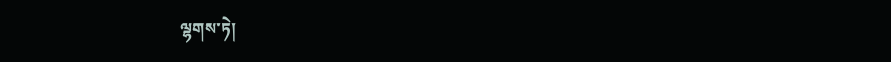ལྷགས་ཏེ།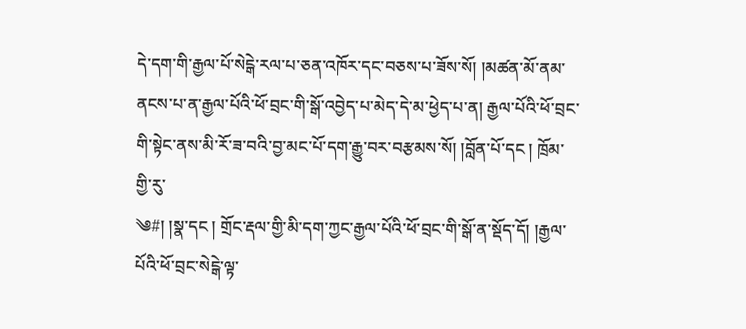དེ་དག་གི་རྒྱལ་པོ་སེངྒེ་རལ་པ་ཅན་འཁོར་དང་བཅས་པ་ཟོས་སོ། །མཚན་མོ་ནམ་ནངས་པ་ན་རྒྱལ་པོའི་ཕོ་བྲང་གི་སྒོ་འབྱེད་པ་མེད་དེ་མ་ཕྱེད་པ་ན། རྒྱལ་པོའི་ཕོ་བྲང་གི་སྟེང་ནས་མི་རོ་ཟ་བའི་བྱ་མང་པོ་དག་རྒྱུ་བར་བརྩམས་སོ། །བློན་པོ་དང ། ཁྲོམ་གྱི་རུ་
༄#། །སྣ་དང ། གྲོང་རྡལ་གྱི་མི་དག་ཀྱང་རྒྱལ་པོའི་ཕོ་བྲང་གི་སྒོ་ན་སྡོད་དོ། །རྒྱལ་པོའི་ཕོ་བྲང་སེངྒེ་ལྟ་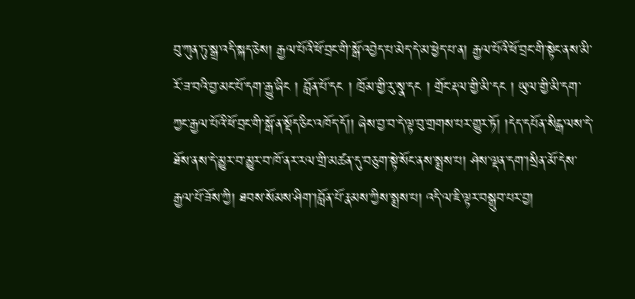བུ་ཀུན་ཏུ་སྒྲ་འདི་སྐད་ཅེས། རྒྱལ་པོའི་ཕོ་བྲང་གི་སྒོ་འབྱེད་པ་མེད་དེ་མ་ཕྱེད་པ་ན། རྒྱལ་པོའི་ཕོ་བྲང་གི་སྟེང་ནས་མི་རོ་ཟ་བའི་བྱ་མང་པོ་དག་རྒྱུ་ཞིང ། བློན་པོ་དང ། ཁྲོམ་གྱི་རུ་སྣ་དང ། གྲོང་རྡལ་གྱི་མི་དང ། ཡུལ་གྱི་མི་དག་ཀྱང་རྒྱལ་པོའི་ཕོ་བྲང་གི་སྒོ་ན་སྡོད་ཅིང་འཁོད་དོ།། ཞེས་བྱ་བ་དེ་ལྟ་བུ་གྲགས་པར་གྱུར་ཏོ། །དེད་དཔོན་སིངྒ་ལས་དེ་ཐོས་ནས་དེ་མྱུར་བ་མྱུར་བ་ཁོ་ནར་རལ་གྲི་མཚན་དུ་བཅུག་སྟེ་སོང་ནས་སྨྲས་པ། ཤེས་ལྡན་དག་།སྲིན་མོ་དེས་རྒྱལ་པོ་ཟོས་ཀྱི། ཐབས་སོམས་ཤིག་།བློན་པོ་རྣམས་ཀྱིས་སྨྲས་པ། འདི་ལ་ཇི་ལྟར་བསྒྲུབ་པར་བྱ།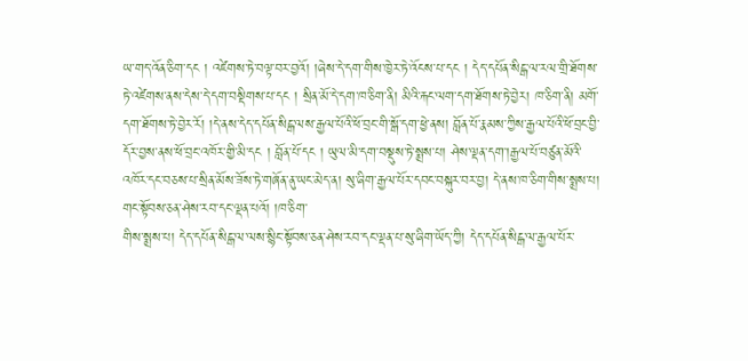ཡ་གད་འོན་ཅིག་དང ། འཛེགས་ཏེ་བལྟ་བར་བྱའོ། །ཞེས་དེ་དག་གིས་ཁྱེར་ཏེ་འོངས་པ་དང ། དེད་དཔོན་སིངྒ་ལ་རལ་གྲི་ཐོགས་ཏེ་འཛེགས་ནས་དེས་དེ་དག་བསྡིགས་པ་དང ། སྲིན་མོ་དེ་དག་ཁ་ཅིག་ནི། མིའི་རྐང་ལག་དག་ཐོགས་ཏེ་བྱེར། ཁ་ཅིག་ནི། མགོ་དག་ཐོགས་ཏེ་བྱེར་རོ། །དེ་ནས་དེད་དཔོན་སིངྒ་ལས་རྒྱལ་པོའི་ཕོ་བྲང་གི་སྒོ་དག་ཕྱེ་ནས། བློན་པོ་རྣམས་ཀྱིས་རྒྱལ་པོའི་ཕོ་བྲང་བྱི་དོར་བྱས་ནས་ཕོ་བྲང་འཁོར་གྱི་མི་དང ། བློན་པོ་དང ། ཡུལ་མི་དག་བསྡུས་ཏེ་སྨྲས་པ། ཤེས་ལྡན་དག་།རྒྱལ་པོ་བཙུན་མོའི་འཁོར་དང་བཅས་པ་སྲིན་མོས་ཟོས་ཏེ་གཞོན་ནུ་ཡང་མེད་ན། སུ་ཞིག་རྒྱལ་པོར་དབང་བསྐུར་བར་བྱ། དེ་ནས་ཁ་ཅིག་གིས་སྨྲས་པ། གང་སྟོབས་ཅན་ཤེས་རབ་དང་ལྡན་པའོ། །ཁ་ཅིག་
གིས་སྨྲས་པ། དེད་དཔོན་སིངྒ་ལ་ལས་སྙིང་སྟོབས་ཅན་ཤེས་རབ་དང་ལྡན་པ་སུ་ཞིག་ཡོད་ཀྱི། དེད་དཔོན་སིངྒ་ལ་རྒྱལ་པོར་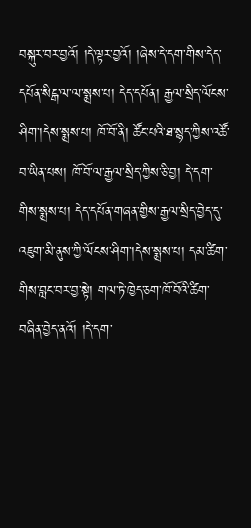བསྐུར་བར་བྱའོ། །དེ་ལྟར་བྱའོ། །ཞེས་དེ་དག་གིས་དེད་དཔོན་སིངྒ་ལ་ལ་སྨྲས་པ། དེད་དཔོན། རྒྱལ་སྲིད་ལོངས་ཤིག་།དེས་སྨྲས་པ། ཁོ་བོ་ནི། ཚོང་པའི་ཐ་སྙད་ཀྱིས་འཚོ་བ་ཡིན་པས། ཁོ་བོ་ལ་རྒྱལ་སྲིད་ཀྱིས་ཅི་བྱ། དེ་དག་གིས་སྨྲས་པ། དེད་དཔོན་གཞན་གྱིས་རྒྱལ་སྲིད་བྱེད་དུ་འཇུག་མི་ནུས་ཀྱི་ལོངས་ཤིག་།དེས་སྨྲས་པ། དམ་ཚིག་གིས་བླང་བར་བྱ་སྟེ། གལ་ཏེ་ཁྱེད་ཅག་ཁོ་བོའི་ཚིག་བཞིན་བྱེད་ནའོ། །དེ་དག་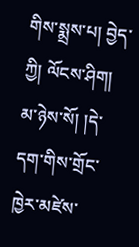གིས་སྨྲས་པ། བྱེད་ཀྱི། ལོངས་ཤིག། མ་ཉེས་སོ། །དེ་དག་གིས་གྲོང་ཁྱེར་མཛེས་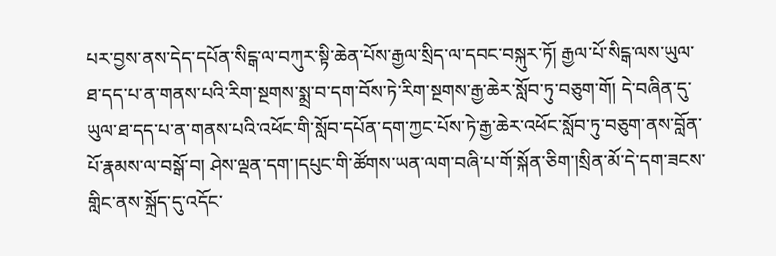པར་བྱས་ནས་དེད་དཔོན་སིངྒ་ལ་བཀུར་སྟི་ཆེན་པོས་རྒྱལ་སྲིད་ལ་དབང་བསྐུར་ཏོ། རྒྱལ་པོ་སིངྒ་ལས་ཡུལ་ཐ་དད་པ་ན་གནས་པའི་རིག་སྔགས་སྨྲ་བ་དག་བོས་ཏེ་རིག་སྔགས་རྒྱ་ཆེར་སློབ་ཏུ་བཅུག་གོ། དེ་བཞིན་དུ་ཡུལ་ཐ་དད་པ་ན་གནས་པའི་འཕོང་གི་སློབ་དཔོན་དག་ཀྱང་པོས་ཏེ་རྒྱ་ཆེར་འཕོང་སློབ་ཏུ་བཅུག་ནས་བློན་པོ་རྣམས་ལ་བསྒོ་བ། ཤེས་ལྡན་དག་།དཔུང་གི་ཚོགས་ཡན་ལག་བཞི་པ་གོ་སྐོན་ཅིག་།སྲིན་མོ་དེ་དག་ཟངས་གླིང་ནས་སྐྲོད་དུ་འདོང་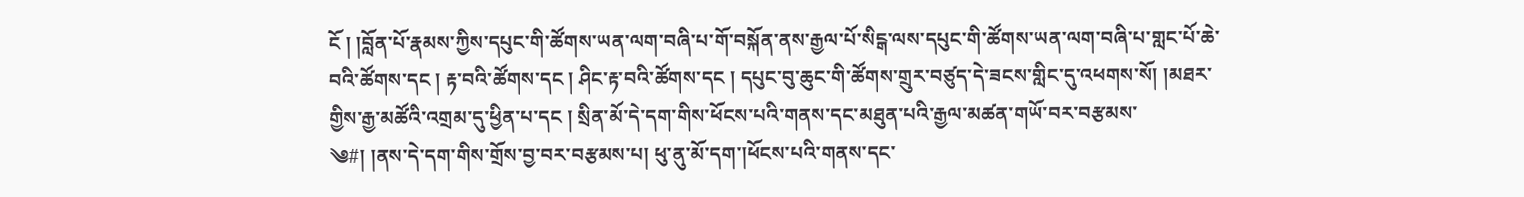ངོ ། །བློན་པོ་རྣམས་ཀྱིས་དཔུང་གི་ཚོགས་ཡན་ལག་བཞི་པ་གོ་བསྐོན་ནས་རྒྱལ་པོ་སིངྒ་ལས་དཔུང་གི་ཚོགས་ཡན་ལག་བཞི་པ་གླང་པོ་ཆེ་བའི་ཚོགས་དང ། རྟ་བའི་ཚོགས་དང ། ཤིང་རྟ་བའི་ཚོགས་དང ། དཔུང་བུ་ཆུང་གི་ཚོགས་གྲུར་བཙུད་དེ་ཟངས་གླིང་དུ་འཕགས་སོ། །མཐར་གྱིས་རྒྱ་མཚོའི་འགྲམ་དུ་ཕྱིན་པ་དང ། སྲིན་མོ་དེ་དག་གིས་ཕོངས་པའི་གནས་དང་མཐུན་པའི་རྒྱལ་མཚན་གཡོ་བར་བརྩམས་
༄#། །ནས་དེ་དག་གིས་གྲོས་བྱ་བར་བརྩམས་པ། ཕུ་ནུ་མོ་དག་།ཕོངས་པའི་གནས་དང་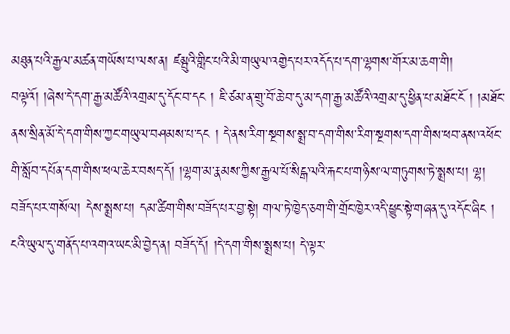མཐུན་པའི་རྒྱལ་མཚན་གཡོས་པ་ལས་ན། ཛམྦུའི་གླིང་པའི་མི་གཡུལ་འགྱེད་པར་འདོད་པ་དག་ལྷགས་གོར་མ་ཆག་གི། བལྟའོ། །ཞེས་དེ་དག་རྒྱ་མཚོའི་འགྲམ་དུ་དོང་བ་དང ། ཇི་ཙམ་ན་གྲུ་བོ་ཆེ་བ་དུ་མ་དག་རྒྱ་མཚོའི་འགྲམ་དུ་ཕྱིན་པ་མཐོང་ངོ ། །མཐོང་ནས་སྲིན་མོ་དེ་དག་གིས་ཀྱང་གཡུལ་བཤམས་པ་དང ། དེ་ནས་རིག་སྔགས་སྨྲ་བ་དག་གིས་རིག་སྔགས་དག་གིས་ཕབ་ནས་འཕོང་གི་སློབ་དཔོན་དག་གིས་ཕལ་ཆེར་བསད་དོ། །ལྷག་མ་རྣམས་ཀྱིས་རྒྱལ་པོ་སིངྒ་ལའི་རྐང་པ་གཉིས་ལ་གཏུགས་ཏེ་སྨྲས་པ། ལྷ། བཟོད་པར་གསོལ། དེས་སྨྲས་པ། དམ་ཚིག་གིས་བཟོད་པར་བྱ་སྟེ། གལ་ཏེ་ཁྱེད་ཅག་གི་གྲོང་ཁྱེར་འདི་ཕྱུང་སྟེ་གཞན་དུ་འདོང་ཞིང ། ངའི་ཡུལ་དུ་གནོད་པ་འགའ་ཡང་མི་བྱེད་ན། བཟོད་དོ། །དེ་དག་གིས་སྨྲས་པ། དེ་ལྟར་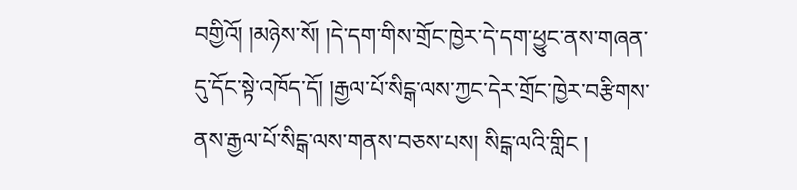བགྱིའོ། །མཉེས་སོ། །དེ་དག་གིས་གྲོང་ཁྱེར་དེ་དག་ཕྱུང་ནས་གཞན་དུ་དོང་སྟེ་འཁོད་དོ། །རྒྱལ་པོ་སིངྒ་ལས་ཀྱང་དེར་གྲོང་ཁྱེར་བརྩིགས་ནས་རྒྱལ་པོ་སིངྒ་ལས་གནས་བཅས་པས། སིངྒ་ལའི་གླིང །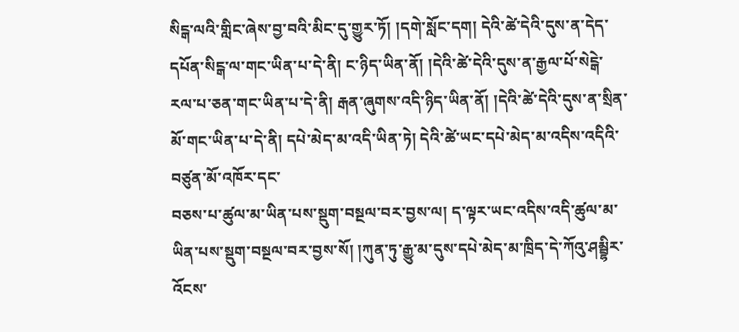སིངྒ་ལའི་གླིང་ཞེས་བྱ་བའི་མིང་དུ་གྱུར་ཏོ། །དགེ་སློང་དག། དེའི་ཚེ་དེའི་དུས་ན་དེད་དཔོན་སིངྒ་ལ་གང་ཡིན་པ་དེ་ནི། ང་ཉིད་ཡིན་ནོ། །དེའི་ཚེ་དེའི་དུས་ན་རྒྱལ་པོ་སེངྒེ་རལ་པ་ཅན་གང་ཡིན་པ་དེ་ནི། རྒན་ཞུགས་འདི་ཉིད་ཡིན་ནོ། །དེའི་ཚེ་དེའི་དུས་ན་སྲིན་མོ་གང་ཡིན་པ་དེ་ནི། དཔེ་མེད་མ་འདི་ཡིན་ཏེ། དེའི་ཚེ་ཡང་དཔེ་མེད་མ་འདིས་འདིའི་བཙུན་མོ་འཁོར་དང་
བཅས་པ་ཚུལ་མ་ཡིན་པས་སྡུག་བསྔལ་བར་བྱས་ལ། ད་ལྟར་ཡང་འདིས་འདི་ཚུལ་མ་ཡིན་པས་སྡུག་བསྔལ་བར་བྱས་སོ། །ཀུན་ཏུ་རྒྱུ་མ་དུས་དཔེ་མེད་མ་ཁྲིད་དེ་ཀོའུ་ཤམྦྷིར་འོངས་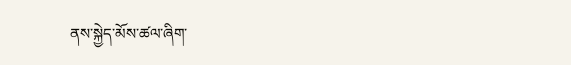ནས་སྐྱེད་མོས་ཚལ་ཞིག་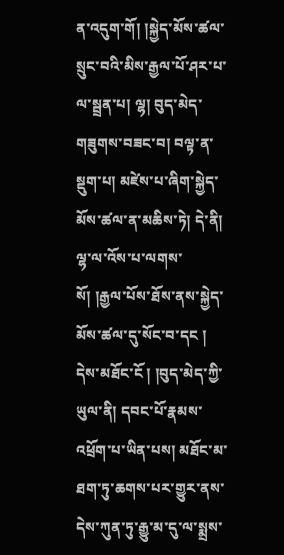ན་འདུག་གོ། །སྐྱེད་མོས་ཚལ་སྲུང་བའི་མིས་རྒྱལ་པོ་ཤར་པ་ལ་སྦྲན་པ། ལྷ། བུད་མེད་གཟུགས་བཟང་བ། བལྟ་ན་སྡུག་པ། མཛེས་པ་ཞིག་སྐྱེད་མོས་ཚལ་ན་མཆིས་ཏེ། དེ་ནི། ལྷ་ལ་འོས་པ་ལགས་སོ། །རྒྱལ་པོས་ཐོས་ནས་སྐྱེད་མོས་ཚལ་དུ་སོང་བ་དང ། དེས་མཐོང་ངོ ། །བུད་མེད་ཀྱི་ཡུལ་ནི། དབང་པོ་རྣམས་འཕྲོག་པ་ཡིན་པས། མཐོང་མ་ཐག་ཏུ་ཆགས་པར་གྱུར་ནས་དེས་ཀུན་ཏུ་རྒྱུ་མ་དུ་ལ་སྨྲས་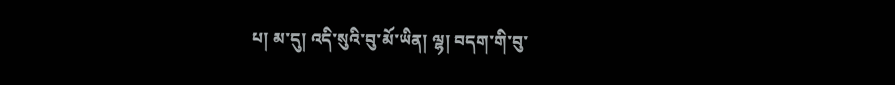པ། མ་དུ། འདི་སུའི་བུ་མོ་ཡིན། ལྷ། བདག་གི་བུ་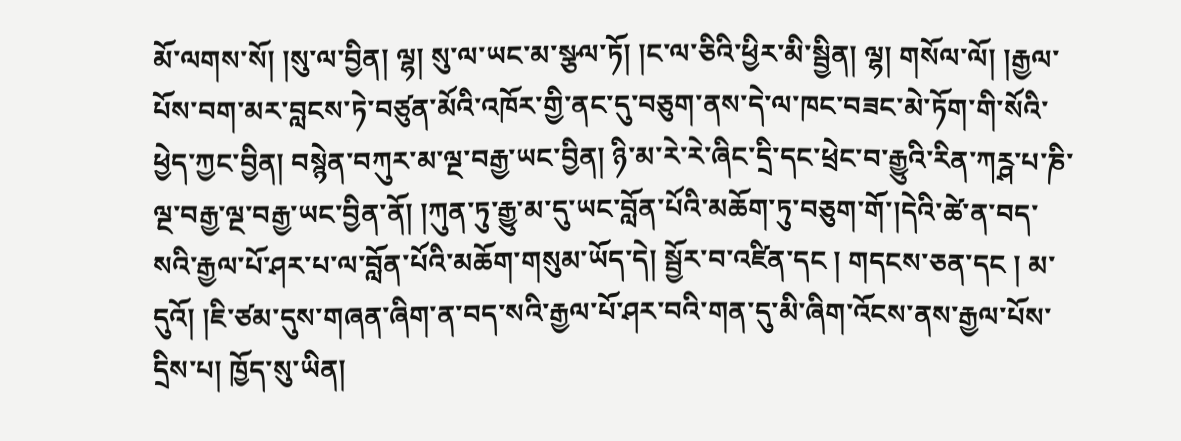མོ་ལགས་སོ། །སུ་ལ་བྱིན། ལྷ། སུ་ལ་ཡང་མ་སྩལ་ཏོ། །ང་ལ་ཅིའི་ཕྱིར་མི་སྦྱིན། ལྷ། གསོལ་ལོ། །རྒྱལ་པོས་བག་མར་བླངས་ཏེ་བཙུན་མོའི་འཁོར་གྱི་ནང་དུ་བཅུག་ནས་དེ་ལ་ཁང་བཟང་མེ་ཏོག་གི་སོའི་ཕྱེད་ཀྱང་བྱིན། བསྙེན་བཀུར་མ་ལྔ་བརྒྱ་ཡང་བྱིན། ཉི་མ་རེ་རེ་ཞིང་དྲི་དང་ཕྲེང་བ་རྒྱུའི་རིན་ཀཪྴ་པ་ཎི་ལྔ་བརྒྱ་ལྔ་བརྒྱ་ཡང་བྱིན་ནོ། །ཀུན་ཏུ་རྒྱུ་མ་དུ་ཡང་བློན་པོའི་མཆོག་ཏུ་བཅུག་གོ་།དེའི་ཚེ་ན་བད་སའི་རྒྱལ་པོ་ཤར་པ་ལ་བློན་པོའི་མཆོག་གསུམ་ཡོད་དེ། སྦྱོར་བ་འཛིན་དང ། གདངས་ཅན་དང ། མ་དུའོ། །ཇི་ཙམ་དུས་གཞན་ཞིག་ན་བད་སའི་རྒྱལ་པོ་ཤར་བའི་གན་དུ་མི་ཞིག་འོངས་ནས་རྒྱལ་པོས་དྲིས་པ། ཁྱོད་སུ་ཡིན།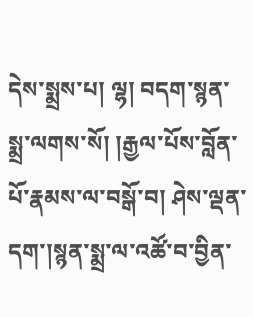དེས་སྨྲས་པ། ལྷ། བདག་སྙན་སྨྲ་ལགས་སོ། །རྒྱལ་པོས་བློན་པོ་རྣམས་ལ་བསྒོ་བ། ཤེས་ལྡན་དག་།སྙན་སྨྲ་ལ་འཚོ་བ་བྱིན་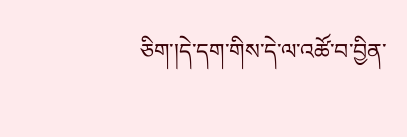ཅིག་།དེ་དག་གིས་དེ་ལ་འཚོ་བ་བྱིན་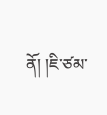ནོ། །ཇི་ཙམ་